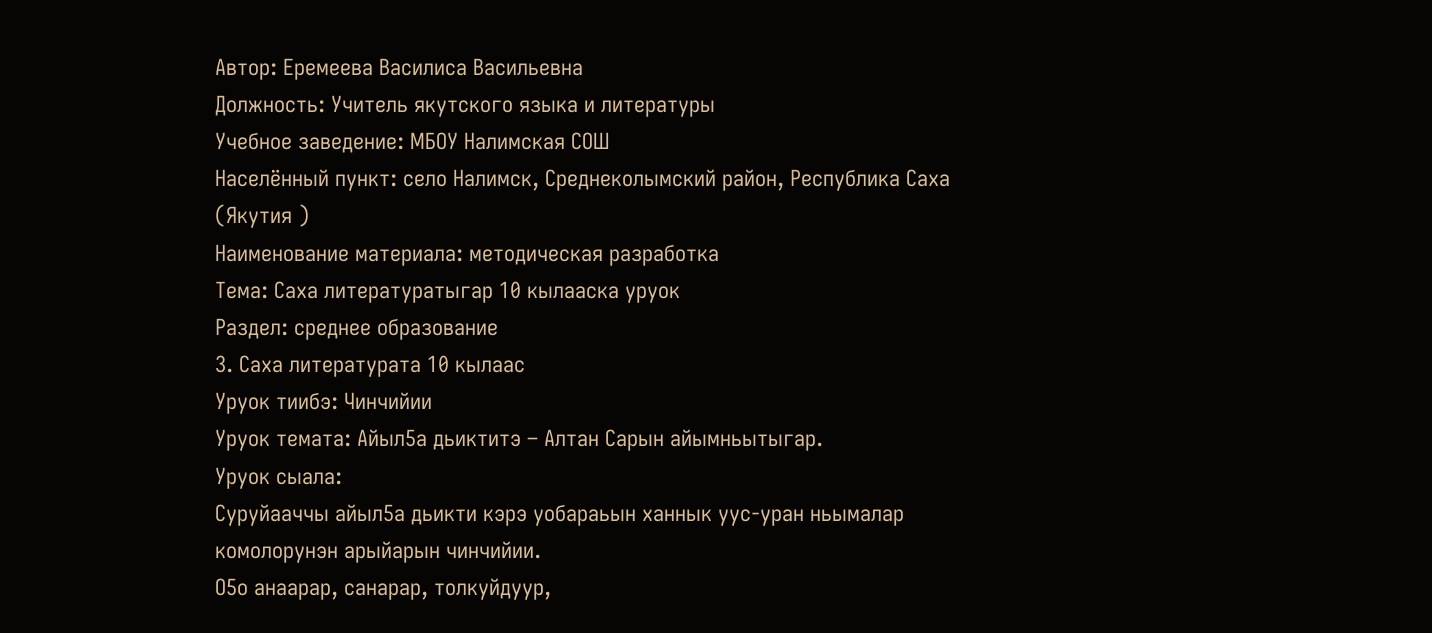Автор: Еремеева Василиса Васильевна
Должность: Учитель якутского языка и литературы
Учебное заведение: МБОУ Налимская СОШ
Населённый пункт: село Налимск, Среднеколымский район, Республика Саха (Якутия )
Наименование материала: методическая разработка
Тема: Саха литературатыгар 10 кылааска уруок
Раздел: среднее образование
3. Саха литературата 10 кылаас
Уруок тиибэ: Чинчийии
Уруок темата: Айыл5а дьиктитэ – Алтан Сарын айымньытыгар.
Уруок сыала:
Суруйааччы айыл5а дьикти кэрэ уобараьын ханнык уус-уран ньымалар
комолорунэн арыйарын чинчийии.
О5о анаарар, санарар, толкуйдуур,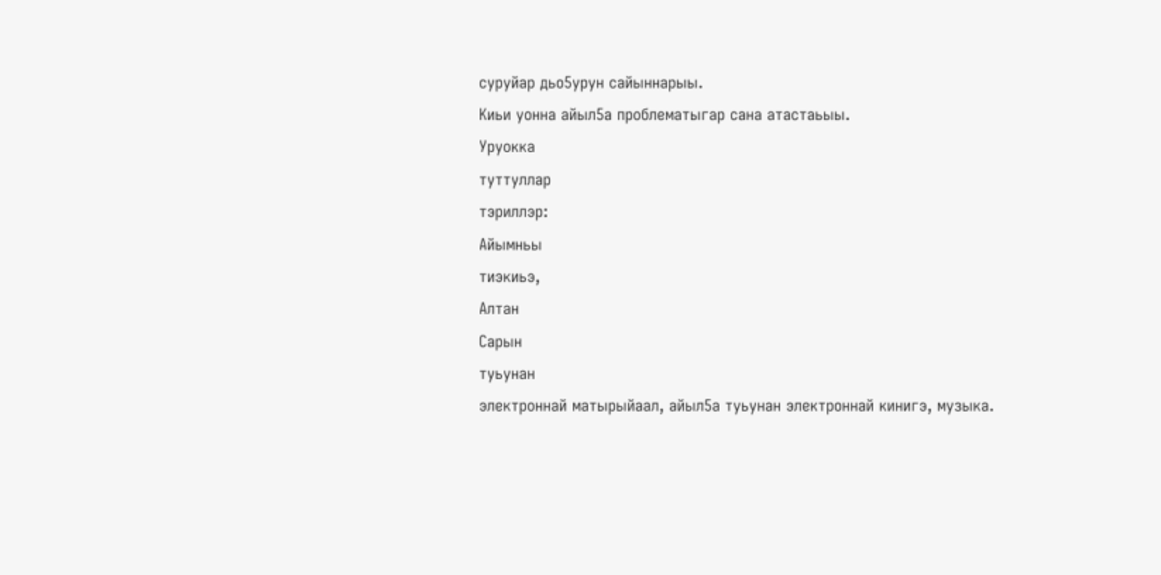суруйар дьо5урун сайыннарыы.
Киьи уонна айыл5а проблематыгар сана атастаьыы.
Уруокка
туттуллар
тэриллэр:
Айымньы
тиэкиьэ,
Алтан
Сарын
туьунан
электроннай матырыйаал, айыл5а туьунан электроннай кинигэ, музыка.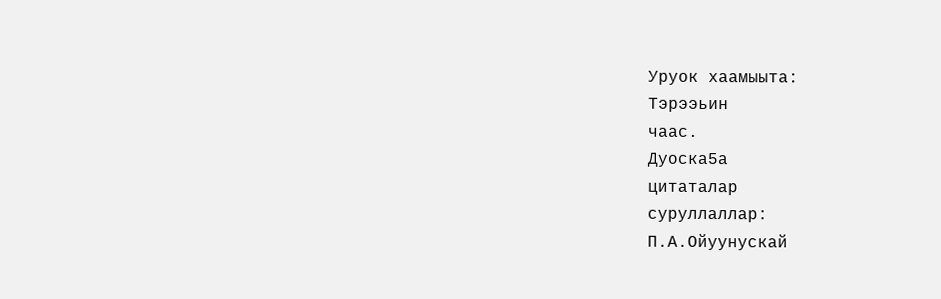Уруок хаамыыта:
Тэрээьин
чаас.
Дуоска5а
цитаталар
суруллаллар:
П.А.Ойуунускай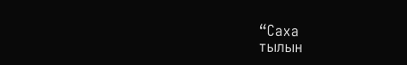“Саха
тылын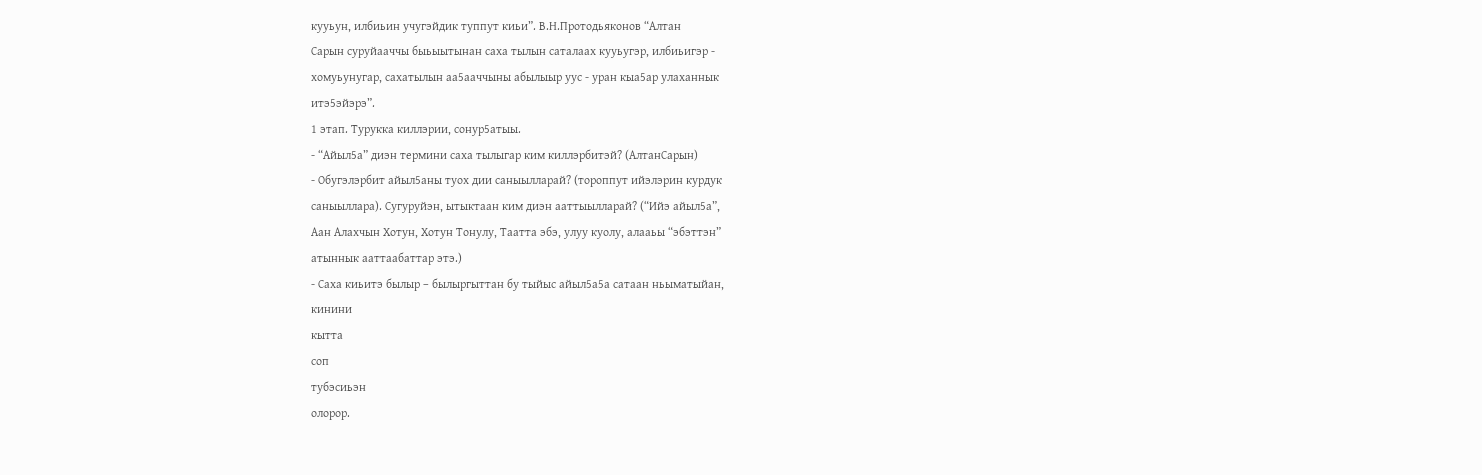кууьун, илбиьин учугэйдик туппут киьи”. В.Н.Протодьяконов “Алтан
Сарын суруйааччы быьыытынан саха тылын саталаах кууьугэр, илбиьигэр -
хомуьунугар, сахатылын аа5ааччыны абылыыр уус - уран кыа5ар улаханнык
итэ5эйэрэ”.
1 этап. Турукка киллэрии, сонур5атыы.
- “Айыл5а” диэн термини саха тылыгар ким киллэрбитэй? (АлтанСарын)
- Обугэлэрбит айыл5аны туох дии саныылларай? (тороппут ийэлэрин курдук
саныыллара). Сугуруйэн, ытыктаан ким диэн ааттыылларай? (“Ийэ айыл5а”,
Аан Алахчын Хотун, Хотун Тонулу, Таатта эбэ, улуу куолу, алааьы “эбэттэн”
атыннык ааттаабаттар этэ.)
- Саха киьитэ былыр – былыргыттан бу тыйыс айыл5а5а сатаан ньыматыйан,
кинини
кытта
соп
тубэсиьэн
олорор.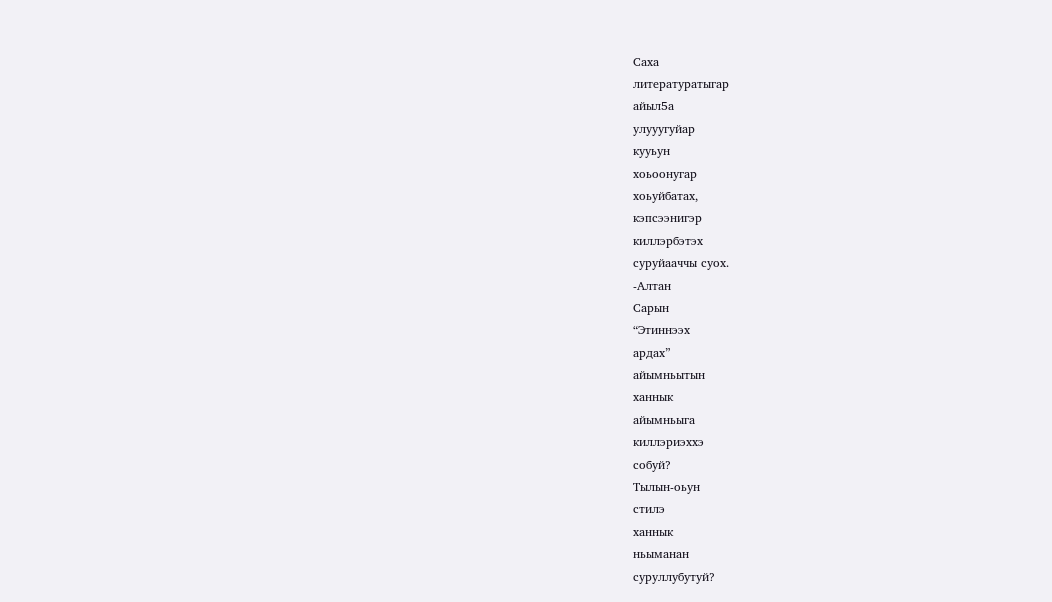Саха
литературатыгар
айыл5а
улууугуйар
кууьун
хоьоонугар
хоьуйбатах,
кэпсээнигэр
киллэрбэтэх
суруйааччы суох.
-Алтан
Сарын
“Этиннээх
ардах”
айымньытын
ханнык
айымньыга
киллэриэххэ
собуй?
Тылын-оьун
стилэ
ханнык
ньыманан
суруллубутуй?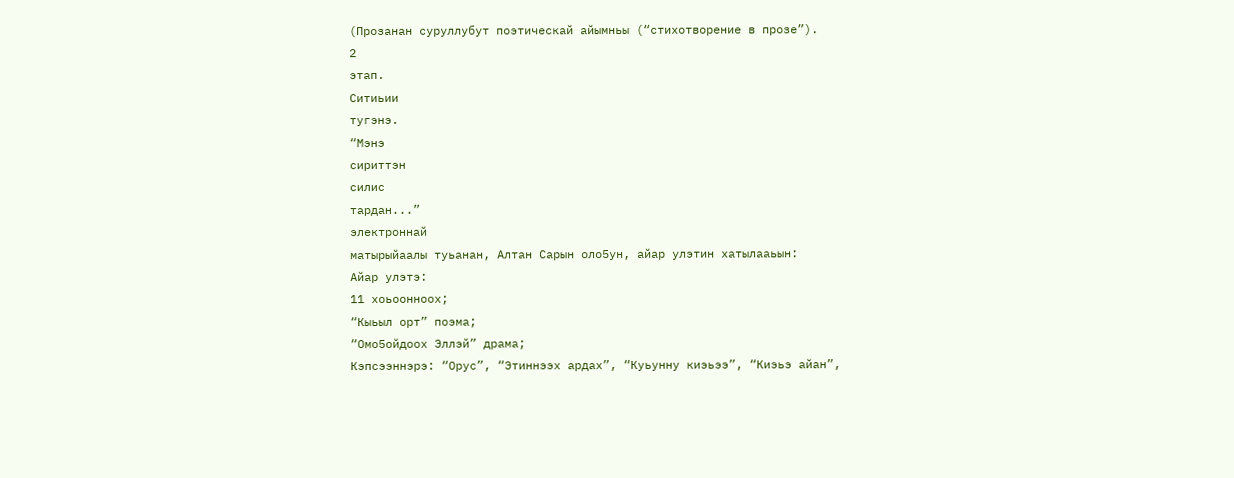(Прозанан суруллубут поэтическай айымньы (“стихотворение в прозе”).
2
этап.
Ситиьии
тугэнэ.
“Мэнэ
сириттэн
силис
тардан...”
электроннай
матырыйаалы туьанан, Алтан Сарын оло5ун, айар улэтин хатылааьын:
Айар улэтэ:
11 хоьоонноох;
“Кыьыл орт” поэма;
“Омо5ойдоох Эллэй” драма;
Кэпсээннэрэ: “Орус”, “Этиннээх ардах”, “Куьунну киэьээ”, “Киэьэ айан”,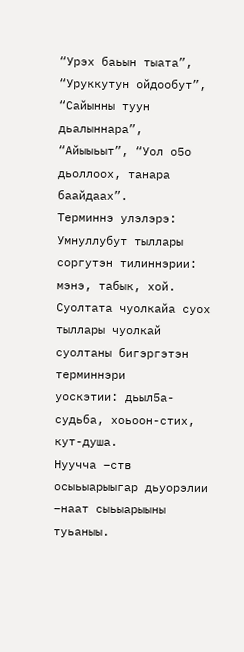“Урэх баьын тыата”, “Уруккутун ойдообут”, “Сайынны туун дьалыннара”,
“Айыыьыт”, “Уол о5о дьоллоох, танара баайдаах”.
Терминнэ улэлэрэ:
Умнуллубут тыллары соргутэн тилиннэрии: мэнэ, табык, хой.
Суолтата чуолкайа суох тыллары чуолкай суолтаны бигэргэтэн терминнэри
уоскэтии: дьыл5а-судьба, хоьоон-стих, кут-душа.
Нуучча –ств осыьыарыыгар дьуорэлии –наат сыьыарыыны туьаныы.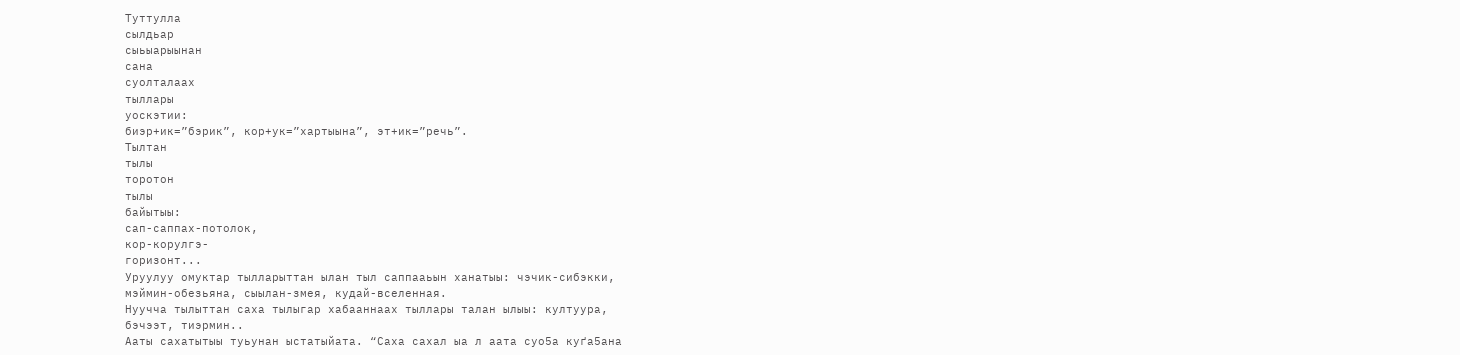Туттулла
сылдьар
сыьыарыынан
сана
суолталаах
тыллары
уоскэтии:
биэр+ик=”бэрик”, кор+ук=”хартыына”, эт+ик=”речь”.
Тылтан
тылы
торотон
тылы
байытыы:
сап-саппах-потолок,
кор-корулгэ-
горизонт...
Уруулуу омуктар тылларыттан ылан тыл саппааьын ханатыы: чэчик-сибэкки,
мэймин-обезьяна, сыылан-змея, кудай-вселенная.
Нуучча тылыттан саха тылыгар хабааннаах тыллары талан ылыы: култуура,
бэчээт, тиэрмин..
Ааты сахатытыы туьунан ыстатыйата. “Саха сахал ыа л аата суо5а куґа5ана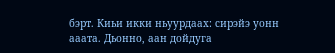бэрт. Киьи икки ньуурдаах: сирэйэ уонн ааата. Дьонно, аан дойдуга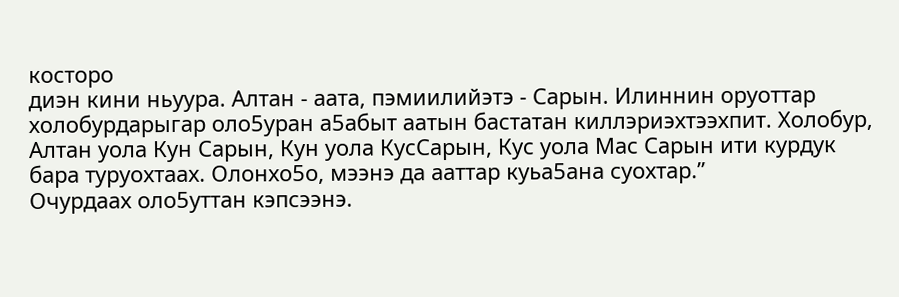косторо
диэн кини ньуура. Алтан - аата, пэмиилийэтэ - Сарын. Илиннин оруоттар
холобурдарыгар оло5уран а5абыт аатын бастатан киллэриэхтээхпит. Холобур,
Алтан уола Кун Сарын, Кун уола КусСарын, Кус уола Мас Сарын ити курдук
бара туруохтаах. Олонхо5о, мээнэ да ааттар куьа5ана суохтар.”
Очурдаах оло5уттан кэпсээнэ.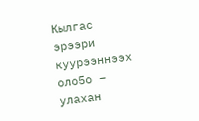Кылгас эрээри куурээннээх оло5о – улахан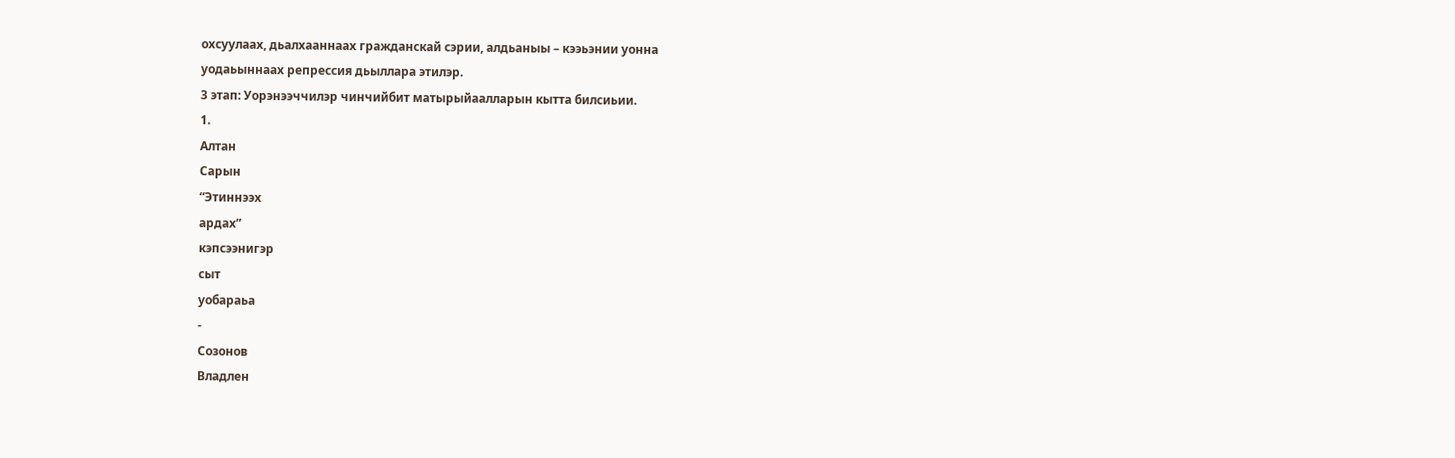охсуулаах, дьалхааннаах гражданскай сэрии, алдьаныы – кээьэнии уонна
уодаьыннаах репрессия дьыллара этилэр.
3 этап: Уорэнээччилэр чинчийбит матырыйаалларын кытта билсиьии.
1.
Алтан
Сарын
“Этиннээх
ардах”
кэпсээнигэр
сыт
уобараьа
-
Созонов
Владлен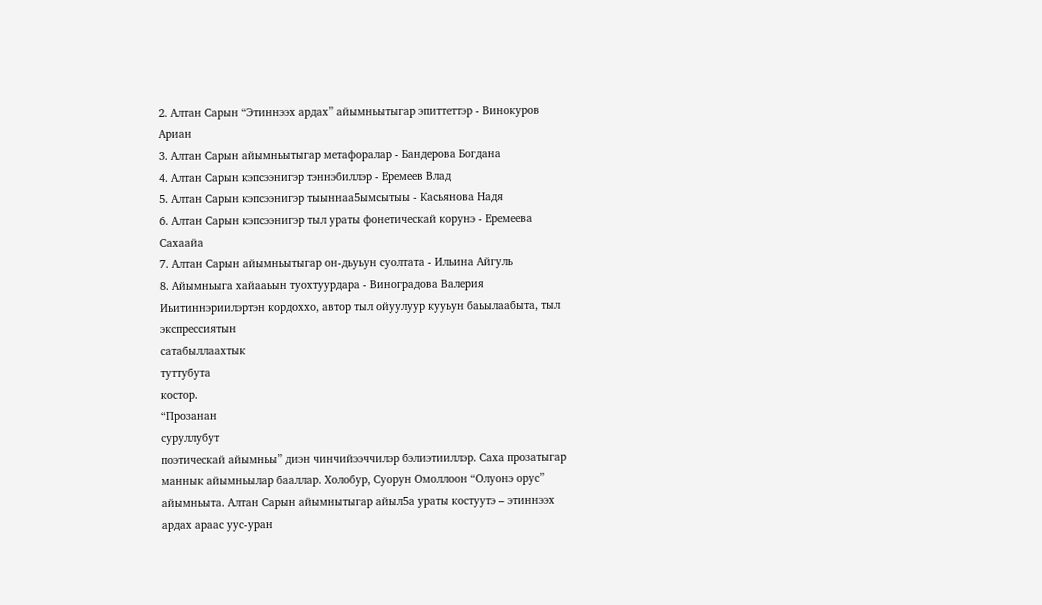2. Алтан Сарын “Этиннээх ардах” айымньытыгар эпиттеттэр - Винокуров
Ариан
3. Алтан Сарын айымньытыгар метафоралар - Бандерова Богдана
4. Алтан Сарын кэпсээнигэр тэннэбиллэр - Еремеев Влад
5. Алтан Сарын кэпсээнигэр тыыннаа5ымсытыы - Касьянова Надя
6. Алтан Сарын кэпсээнигэр тыл ураты фонетическай корунэ - Еремеева
Сахаайа
7. Алтан Сарын айымньытыгар он-дьуьун суолтата - Ильина Айгуль
8. Айымньыга хайааьын туохтуурдара - Виноградова Валерия
Иьитиннэриилэртэн кордоххо, автор тыл ойуулуур кууьун баьылаабыта, тыл
экспрессиятын
сатабыллаахтык
туттубута
костор.
“Прозанан
суруллубут
поэтическай айымньы” диэн чинчийээччилэр бэлиэтииллэр. Саха прозатыгар
маннык айымньылар бааллар. Холобур, Суорун Омоллоон “Олуонэ орус”
айымньыта. Алтан Сарын айымнытыгар айыл5а ураты костуутэ – этиннээх
ардах араас уус-уран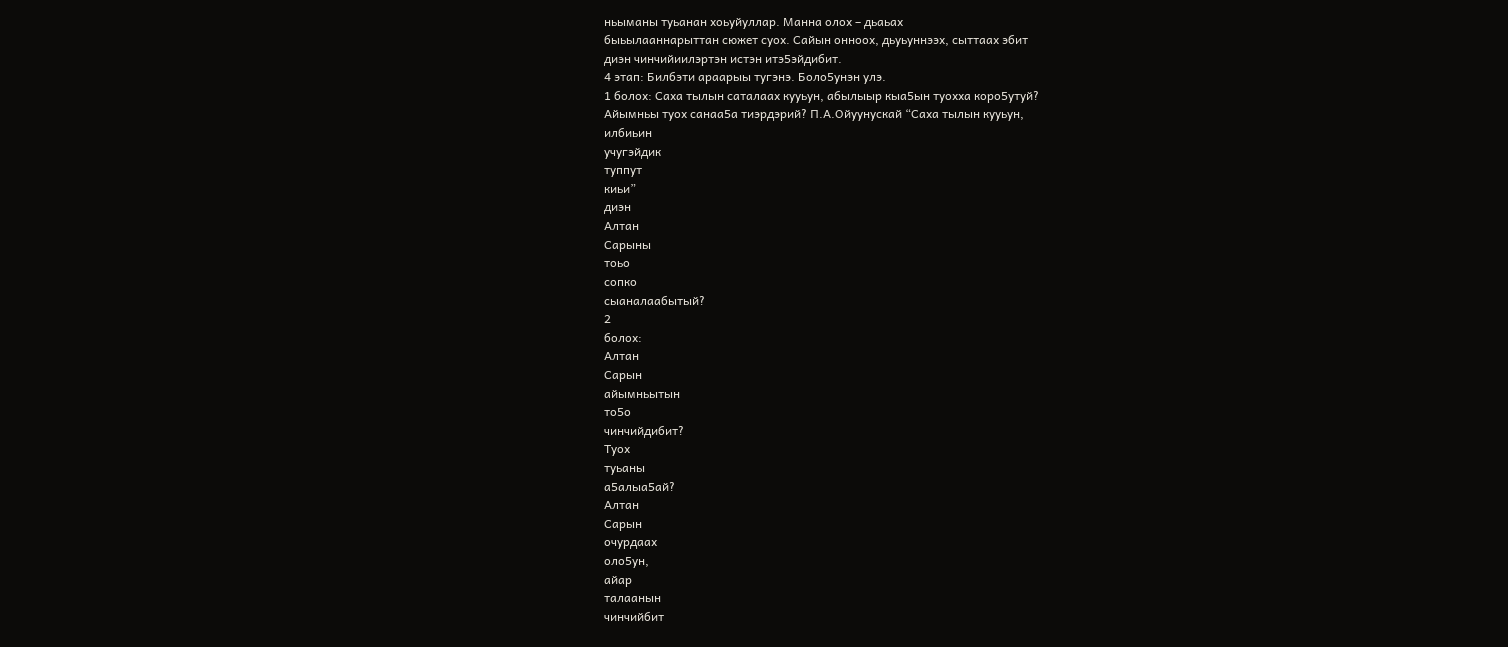ньыманы туьанан хоьуйуллар. Манна олох – дьаьах
быьылааннарыттан сюжет суох. Сайын онноох, дьуьуннээх, сыттаах эбит
диэн чинчийиилэртэн истэн итэ5эйдибит.
4 этап: Билбэти араарыы тугэнэ. Боло5унэн улэ.
1 болох: Саха тылын саталаах кууьун, абылыыр кыа5ын туохха коро5утуй?
Айымньы туох санаа5а тиэрдэрий? П.А.Ойуунускай “Саха тылын кууьун,
илбиьин
учугэйдик
туппут
киьи”
диэн
Алтан
Сарыны
тоьо
сопко
сыаналаабытый?
2
болох:
Алтан
Сарын
айымньытын
то5о
чинчийдибит?
Туох
туьаны
а5алыа5ай?
Алтан
Сарын
очурдаах
оло5ун,
айар
талаанын
чинчийбит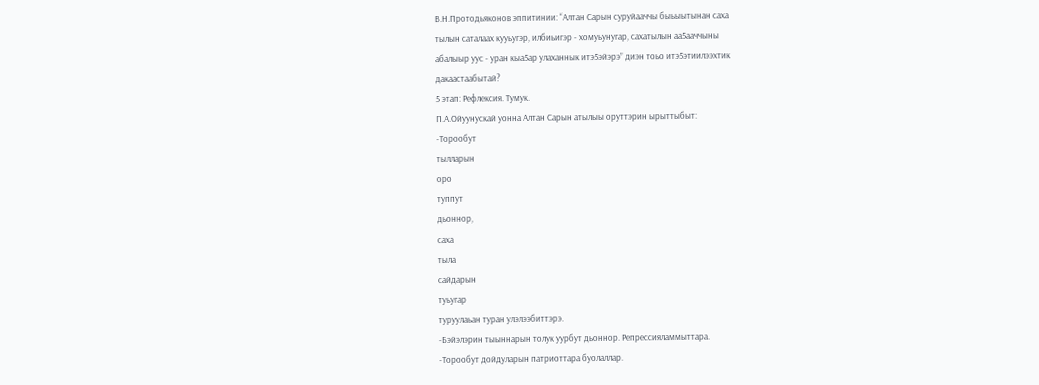В.Н.Протодьяконов эппитинии: “Алтан Сарын суруйааччы быьыытынан саха
тылын саталаах кууьугэр, илбиьигэр - хомуьунугар, сахатылын аа5ааччыны
абалыыр уус - уран кыа5ар улаханнык итэ5эйэрэ” диэн тоьо итэ5этиилээхтик
дакаастаабытай?
5 этап: Рефлексия. Тумук.
П.А.Ойуунускай уонна Алтан Сарын атылыы оруттэрин ырыттыбыт:
-Торообут
тылларын
оро
туппут
дьоннор,
саха
тыла
сайдарын
туьугар
туруулаьан туран улэлээбиттэрэ.
-Бэйэлэрин тыыннарын толук уурбут дьоннор. Репрессияламмыттара.
-Торообут дойдуларын патриоттара буолаллар.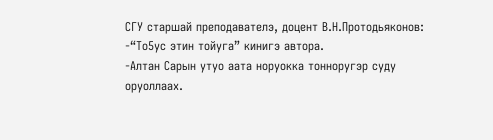СГУ старшай преподавателэ, доцент В.Н.Протодьяконов:
-“То5ус этин тойуга” кинигэ автора.
-Алтан Сарын утуо аата норуокка тонноругэр суду оруоллаах.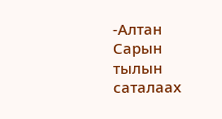-Алтан
Сарын
тылын
саталаах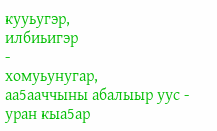кууьугэр,
илбиьигэр
-
хомуьунугар,
аа5ааччыны абалыыр уус - уран кыа5ар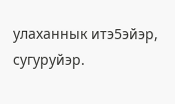улаханнык итэ5эйэр, сугуруйэр.